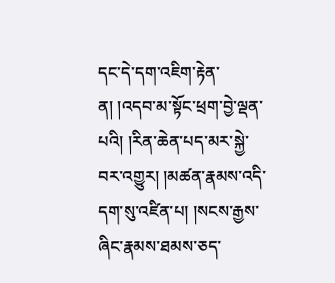དང་དེ་དག་འཇིག་རྟེན་ན། །འདབ་མ་སྟོང་ཕྲག་བྱེ་ལྡན་པའི། །རིན་ཆེན་པད་མར་སྐྱེ་བར་འགྱུར། །མཚན་རྣམས་འདི་དག་སུ་འཛིན་པ། །སངས་རྒྱས་ཞིང་རྣམས་ཐམས་ཅད་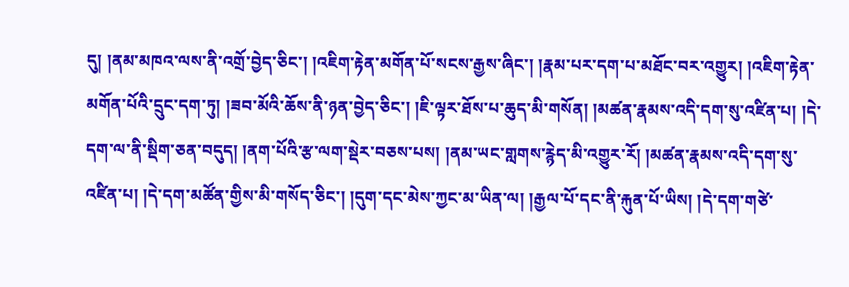དུ། །ནམ་མཁའ་ལས་ནི་འགྲོ་བྱེད་ཅིང་། །འཇིག་རྟེན་མགོན་པོ་སངས་རྒྱས་ཞིང་། །རྣམ་པར་དག་པ་མཐོང་བར་འགྱུར། །འཇིག་རྟེན་མགོན་པོའི་དྲུང་དག་ཏུ། །ཟབ་མོའི་ཆོས་ནི་ཉན་བྱེད་ཅིང་། །ཇི་ལྟར་ཐོས་པ་ཆུད་མི་གསོན། །མཚན་རྣམས་འདི་དག་སུ་འཛིན་པ། །དེ་དག་ལ་ནི་སྡིག་ཅན་བདུད། །ནག་པོའི་རྩ་ལག་སྡེར་བཅས་པས། །ནམ་ཡང་གླགས་རྙེད་མི་འགྱུར་རོ། །མཚན་རྣམས་འདི་དག་སུ་འཛིན་པ། །དེ་དག་མཚོན་གྱིས་མི་གསོད་ཅིང་། །དུག་དང་མེས་ཀྱང་མ་ཡིན་ལ། །རྒྱལ་པོ་དང་ནི་རྐུན་པོ་ཡིས། །དེ་དག་གཙེ་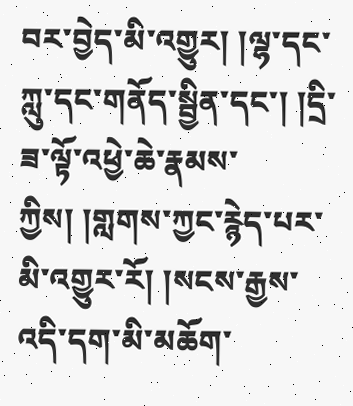བར་བྱེད་མི་འགྱུར། །ལྷ་དང་ཀླུ་དང་གནོད་སྦྱིན་དང་། །དྲི་ཟ་ལྟོ་འཕྱེ་ཆེ་རྣམས་ཀྱིས། །གླགས་ཀྱང་རྙེད་པར་མི་འགྱུར་རོ། །སངས་རྒྱས་འདི་དག་མི་མཆོག་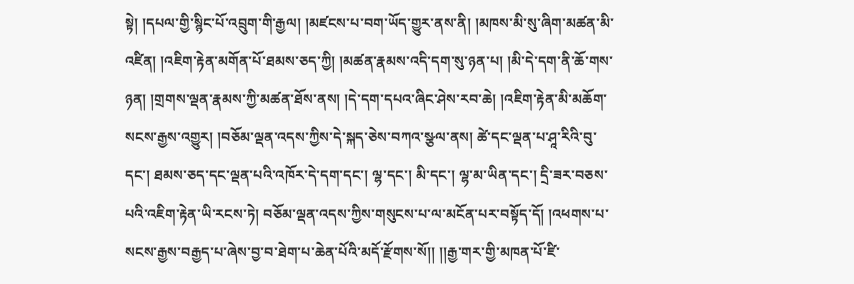སྟེ། །དཔལ་གྱི་སྙིང་པོ་འབྲུག་གི་རྒྱལ། །མཛངས་པ་བག་ཡོད་གྱུར་ནས་ནི། །མཁས་མི་སུ་ཞིག་མཚན་མི་འཛིན། །འཇིག་རྟེན་མགོན་པོ་ཐམས་ཅད་ཀྱི། །མཚན་རྣམས་འདི་དག་སུ་ཉན་པ། །མི་དེ་དག་ནི་ཆོ་གས་ཉན། །གྲགས་ལྡན་རྣམས་ཀྱི་མཚན་ཐོས་ནས། །དེ་དག་དཔའ་ཞིང་ཤེས་རབ་ཆེ། །འཇིག་རྟེན་མི་མཆོག་སངས་རྒྱས་འགྱུར། །བཅོམ་ལྡན་འདས་ཀྱིས་དེ་སྐད་ཅེས་བཀའ་སྩལ་ནས། ཚེ་དང་ལྡན་པ་ཤཱ་རིའི་བུ་དང་། ཐམས་ཅད་དང་ལྡན་པའི་འཁོར་དེ་དག་དང་། ལྷ་དང་། མི་དང་། ལྷ་མ་ཡིན་དང་། དྲི་ཟར་བཅས་པའི་འཇིག་རྟེན་ཡི་རངས་ཏེ། བཅོམ་ལྡན་འདས་ཀྱིས་གསུངས་པ་ལ་མངོན་པར་བསྟོད་དོ། །འཕགས་པ་སངས་རྒྱས་བརྒྱད་པ་ཞེས་བྱ་བ་ཐེག་པ་ཆེན་པོའི་མདོ་རྫོགས་སོ།། །།རྒྱ་གར་གྱི་མཁན་པོ་ཛི་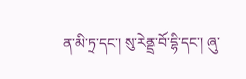ན་མི་ཏྲ་དང་། སུ་རེནྡྲ་བོ་དྷི་དང་། ཞུ་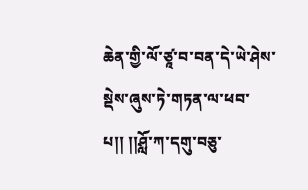ཆེན་གྱི་ལོ་ཙཱ་བ་བན་དེ་ཡེ་ཤེས་སྡེས་ཞུས་ཏེ་གཏན་ལ་ཕབ་པ།། །།ཤློ་ཀ་དགུ་བཅུ་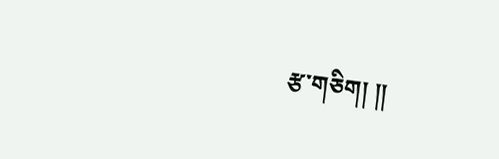རྩ་གཅིག། །།